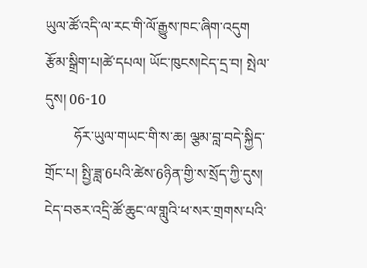ཡུལ་ཚོ་འདི་ལ་རང་གི་ལོ་རྒྱུས་ཁང་ཞིག་འདུག
རྩོམ་སྒྲིག་པ།ཚེ་དཔལ། ཡོང་ཁུངས།ངེད་དྲ་བ། སྤེལ་དུས། 06-10
        ཧོར་ཡུལ་གཡང་གི་ས་ཆ། ལྕམ་བླ་བདེ་སྐྱིད་གྲོང་པ། སྤྱི་ཟླ་6པའི་ཚེས་6ཉིན་གྱི་ས་སྲོད་ཀྱི་དུས། ངེད་བཅར་འདྲི་ཚོ་ཆུང་ལ་གླུའི་ཕ་སར་གྲགས་པའི་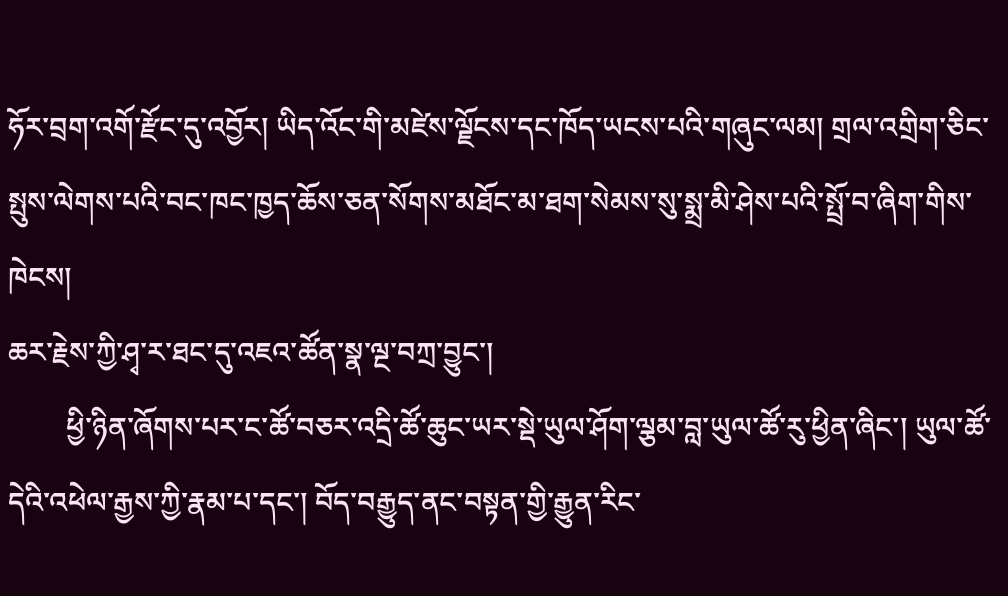ཧོར་བྲག་འགོ་རྫོང་དུ་འབྱོར། ཡིད་འོང་གི་མཛེས་ལྗོངས་དང་ཁོད་ཡངས་པའི་གཞུང་ལམ། གྲལ་འགྲིག་ཅིང་སྤུས་ལེགས་པའི་བང་ཁང་ཁྱད་ཆོས་ཅན་སོགས་མཐོང་མ་ཐག་སེམས་སུ་སྨྲ་མི་ཤེས་པའི་སྤྲོ་བ་ཞིག་གིས་ཁེངས།
ཆར་རྗེས་ཀྱི་ཤྭ་ར་ཐང་དུ་འཇའ་ཚོན་སྣ་ལྔ་བཀྲ་བྱུང་།
        ཕྱི་ཉིན་ཞོགས་པར་ང་ཚོ་བཅར་འདྲི་ཚོ་ཆུང་ཡར་སྡེ་ཡུལ་ཤོག་ལྕམ་བླ་ཡུལ་ཚོ་རུ་ཕྱིན་ཞིང་། ཡུལ་ཚོ་དེའི་འཕེལ་རྒྱས་ཀྱི་རྣམ་པ་དང་། བོད་བརྒྱུད་ནང་བསྟན་གྱི་རྒྱུན་རིང་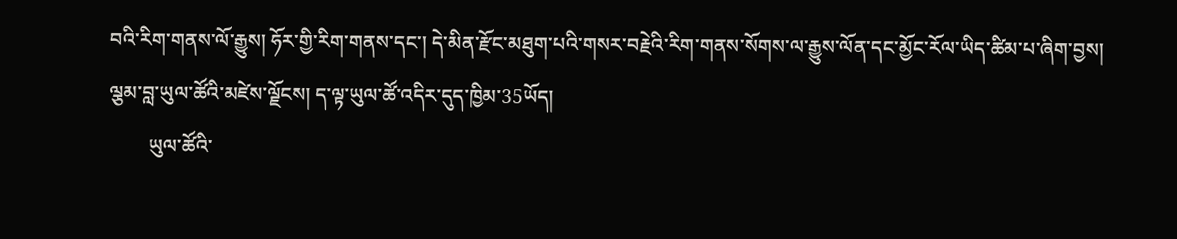བའི་རིག་གནས་ལོ་རྒྱུས། ཧོར་གྱི་རིག་གནས་དང་། དེ་མིན་རྫོང་མཐུག་པའི་གསར་བརྗེའི་རིག་གནས་སོགས་ལ་རྒྱུས་ལོན་དང་མྱོང་རོལ་ཡིད་ཚིམ་པ་ཞིག་བྱས།
ལྕམ་བླ་ཡུལ་ཚོའི་མཛེས་ལྗོངས། ད་ལྟ་ཡུལ་ཚོ་འདིར་དུད་ཁྱིམ་35ཡོད།
        ཡུལ་ཚོའི་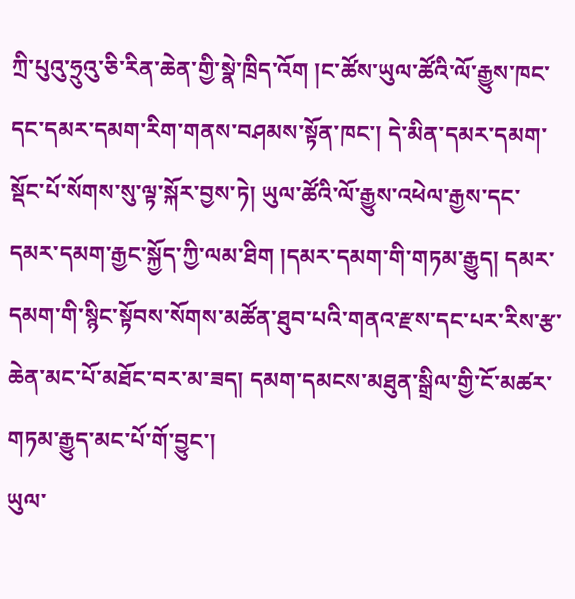ཀྲི་པུའུ་ཧྲུའུ་ཅི་རིན་ཆེན་གྱི་སྣེ་ཁྲིད་འོག །ང་ཚོས་ཡུལ་ཚོའི་ལོ་རྒྱུས་ཁང་དང་དམར་དམག་རིག་གནས་བཤམས་སྟོན་ཁང་། དེ་མིན་དམར་དམག་སྡོང་པོ་སོགས་སུ་ལྟ་སྐོར་བྱས་ཏེ། ཡུལ་ཚོའི་ལོ་རྒྱུས་འཕེལ་རྒྱས་དང་དམར་དམག་རྒྱང་སྐྱོད་ཀྱི་ལམ་ཐིག །དམར་དམག་གི་གཏམ་རྒྱུད། དམར་དམག་གི་སྙིང་སྟོབས་སོགས་མཚོན་ཐུབ་པའི་གནའ་རྫས་དང་པར་རིས་རྩ་ཆེན་མང་པོ་མཐོང་བར་མ་ཟད། དམག་དམངས་མཐུན་སྒྲིལ་གྱི་ངོ་མཚར་གཏམ་རྒྱུད་མང་པོ་གོ་བྱུང་།
ཡུལ་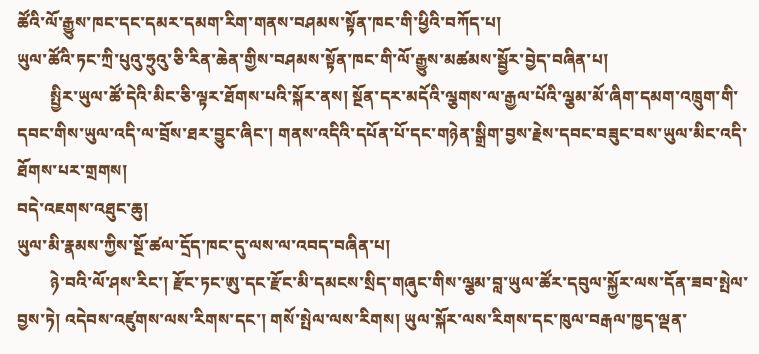ཚོའི་ལོ་རྒྱུས་ཁང་དང་དམར་དམག་རིག་གནས་བཤམས་སྟོན་ཁང་གི་ཕྱིའི་བཀོད་པ།
ཡུལ་ཚོའི་ཏང་ཀྲི་པུའུ་ཧྲུའུ་ཅི་རིན་ཆེན་གྱིས་བཤམས་སྟོན་ཁང་གི་ལོ་རྒྱུས་མཚམས་སྦྱོར་བྱེད་བཞིན་པ།
        སྤྱིར་ཡུལ་ཚོ་དེའི་མིང་ཅི་ལྟར་ཐོགས་པའི་སྐོར་ནས། སྔོན་དར་མདོའི་ལྕགས་ལ་རྒྱལ་པོའི་ལྕམ་མོ་ཞིག་དམག་འཁྲུག་གི་དབང་གིས་ཡུལ་འདི་ལ་བྲོས་ཐར་བྱུང་ཞིང་། གནས་འདིའི་དཔོན་པོ་དང་གཉེན་སྒྲིག་བྱས་རྗེས་དབང་བཟུང་བས་ཡུལ་མིང་འདི་ཐོགས་པར་གྲགས།
བདེ་འཇགས་འཐུང་ཆུ།
ཡུལ་མི་རྣམས་ཀྱིས་སྔོ་ཚལ་དྲོད་ཁང་དུ་ལས་ལ་འབད་བཞིན་པ།
        ཉེ་བའི་ལོ་ཤས་རིང་། རྫོང་ཏང་ཨུ་དང་རྫོང་མི་དམངས་སྲིད་གཞུང་གིས་ལྕམ་བླ་ཡུལ་ཚོར་དབུལ་སྐྱོར་ལས་དོན་ཟབ་སྤེལ་བྱས་ཏེ། འདེབས་འཛུགས་ལས་རིགས་དང་། གསོ་སྤེལ་ལས་རིགས། ཡུལ་སྐོར་ལས་རིགས་དང་ཁུལ་བརྒལ་ཁྱད་ལྡན་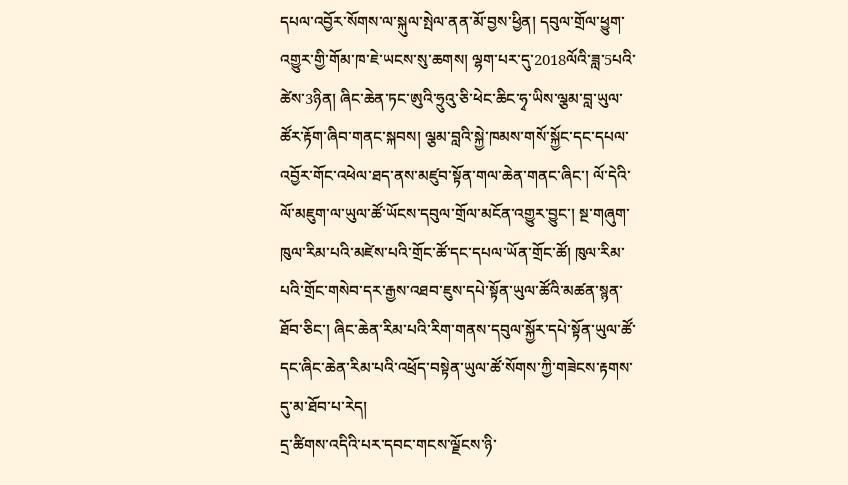དཔལ་འབྱོར་སོགས་ལ་སྐུལ་སྤེལ་ནན་མོ་བྱས་ཕྱིན། དབུལ་གྲོལ་ཕྱུག་འགྱུར་གྱི་གོམ་ཁ་ཇེ་ཡངས་སུ་ཆགས། ལྷག་པར་དུ་2018ལོའི་ཟླ་5པའི་ཚེས་3ཉིན། ཞིང་ཆེན་ཏང་ཨུའི་ཧྲུའུ་ཅི་ཕེང་ཆིང་ཧྭ་ཡིས་ལྕམ་བླ་ཡུལ་ཚོར་རྟོག་ཞིབ་གནང་སྐབས། ལྕམ་བླའི་སྐྱེ་ཁམས་གསོ་སྐྱོང་དང་དཔལ་འབྱོར་གོང་འཕེལ་ཐད་ནས་མཛུབ་སྟོན་གལ་ཆེན་གནང་ཞིང་། ལོ་དེའི་ལོ་མཇུག་ལ་ཡུལ་ཚོ་ཡོངས་དབུལ་གྲོལ་མངོན་འགྱུར་བྱུང་། སྔ་གཞུག་ཁུལ་རིམ་པའི་མཛེས་པའི་གྲོང་ཚོ་དང་དཔལ་ཡོན་གྲོང་ཚོ། ཁུལ་རིམ་པའི་གྲོང་གསེབ་དར་རྒྱས་འཐབ་ཇུས་དཔེ་སྟོན་ཡུལ་ཚོའི་མཚན་སྙན་ཐོབ་ཅིང་། ཞིང་ཆེན་རིམ་པའི་རིག་གནས་དབུལ་སྐྱོར་དཔེ་སྟོན་ཡུལ་ཚོ་དང་ཞིང་ཆེན་རིམ་པའི་འཕྲོད་བསྟེན་ཡུལ་ཚོ་སོགས་ཀྱི་གཟེངས་རྟགས་དུ་མ་ཐོབ་པ་རེད།
དྲ་ཚིགས་འདིའི་པར་དབང་གངས་ལྗོངས་ཉི་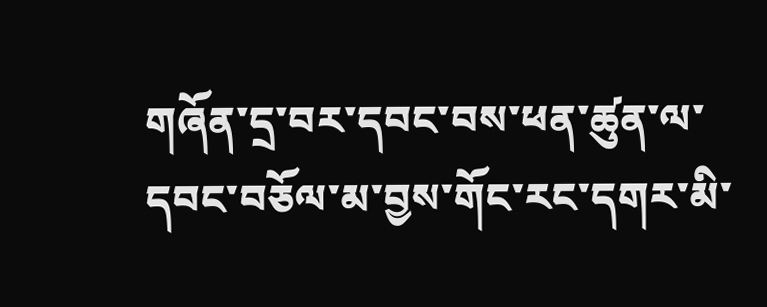གཞོན་དྲ་བར་དབང་བས་ཕན་ཚུན་ལ་དབང་བཅོལ་མ་བྱས་གོང་རང་དགར་མི་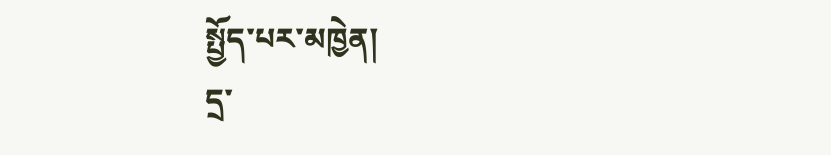སྤྱོད་པར་མཁྱེན།
དྲ་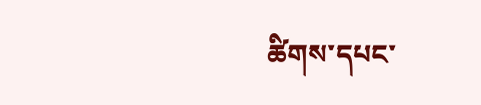ཚིགས་དཔང་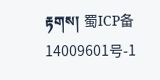རྟགས། 蜀ICP备14009601号-1